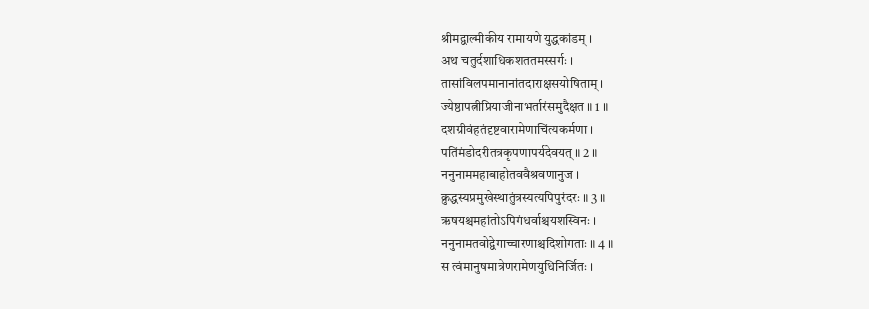श्रीमद्वाल्मीकीय रामायणे युद्धकांडम् ।
अथ चतुर्दशाधिकशततमस्सर्गः ।
तासांविलपमानानांतदाराक्षसयोषिताम् ।
ज्येष्ठापत्नीप्रियाजीनाभर्तारंसमुदैक्षत ॥ 1 ॥
दशग्रीवंहतंदृष्टवारामेणाचिंत्यकर्मणा ।
पतिंमंडोदरीतत्रकृपणापर्यदेवयत् ॥ 2 ॥
ननुनाममहाबाहोतववैश्रवणानुज ।
क्रुद्धस्यप्रमुखेस्थातुंत्रस्यत्यपिपुरंदरः ॥ 3 ॥
ऋषयश्चमहांतोऽपिगंधर्वाश्चयशस्विनः ।
ननुनामतवोद्वेगाच्चारणाश्चदिशोगताः ॥ 4 ॥
स त्वंमानुषमात्रेणरामेणयुधिनिर्जितः ।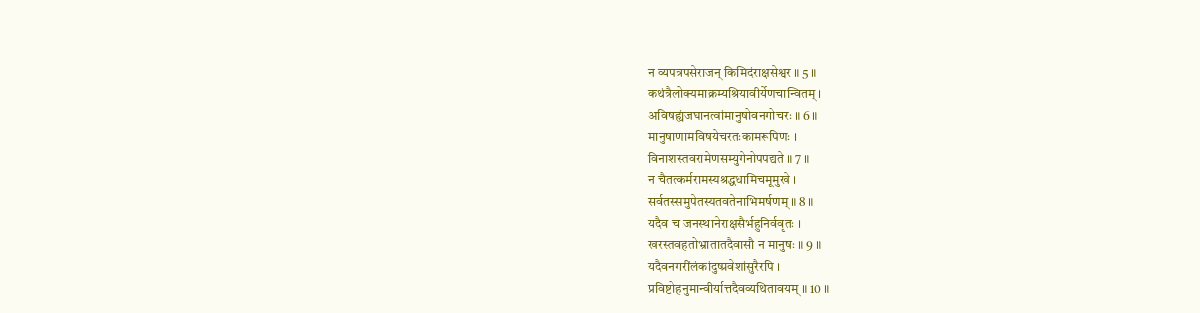न व्यपत्रपसेराजन् किमिदंराक्षसेश्वर ॥ 5 ॥
कथंत्रैलोक्यमाक्रम्यश्रियावीर्येणचान्वितम् ।
अविषह्यंजघानत्वांमानुषोवनगोचरः ॥ 6 ॥
मानुषाणामविषयेचरतःकामरूपिणः ।
विनाशस्तवरामेणसम्युगेनोपपद्यते ॥ 7 ॥
न चैतत्कर्मरामस्यश्रद्धधामिचमूमुखे ।
सर्वतस्समुपेतस्यतवतेनाभिमर्षणम् ॥ 8 ॥
यदैव च जनस्थानेराक्षसैर्भहुनिर्ववृतः ।
खरस्तवहतोभ्रातातदैवासौ न मानुषः ॥ 9 ॥
यदैवनगरींलंकांदुष्प्रवेशांसुरैरपि ।
प्रविष्टोहनुमान्वीर्यात्तदैवव्यथितावयम् ॥ 10 ॥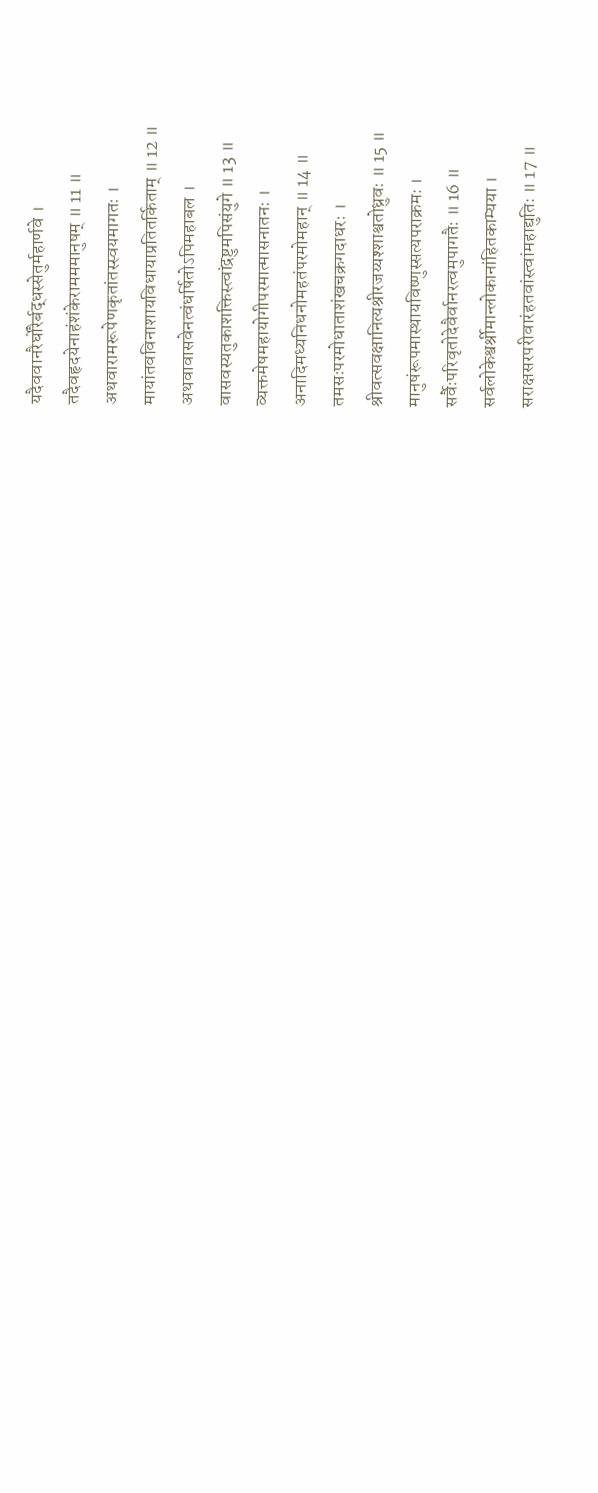यदैववानरैर्घोरैर्बद्धस्सेतुर्महार्णवे ।
तदैवहृदयेनाहंशंकेरामममानुषम् ॥ 11 ॥
अथवारामरूपेणकृतांतस्स्वयमागतः ।
मायांतवविनाशायविधायाप्रतितर्किताम् ॥ 12 ॥
अथवावासवेनत्वंधर्षितोऽपिमहाबल ।
वासवस्यतुकाशक्तिस्त्वांद्रष्टुमपिसंयुगे ॥ 13 ॥
व्यक्तमेषमहायोगीपरमात्मासनातनः ।
अनादिमध्यनिधनोमहतंपरमोमहान् ॥ 14 ॥
तमसःपरमोधाताशंखचक्रगदाधरः ।
श्रीवत्सवक्षानित्यश्रीरजय्यश्शाश्वतोध्रुवः ॥ 15 ॥
मानुषंरूपमास्थायविष्णुस्सत्यपराक्रमः ।
सर्वैःपरिवृतोदेवैर्वानरत्वमुपागतैः ॥ 16 ॥
सर्वलोकेश्वर्श्रीमान्लोकानांहितकाम्यया ।
सराक्षसरपरीवारंहतवांस्त्वांमहाद्युतिः ॥ 17 ॥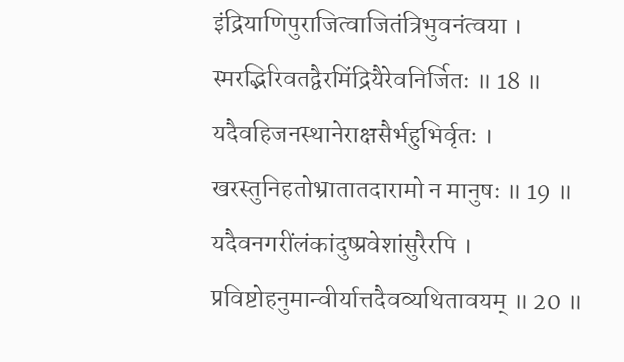इंद्रियाणिपुराजित्वाजितंत्रिभुवनंत्वया ।
स्मरद्भिरिवतद्वैरमिंद्रियैरेवनिर्जितः ॥ 18 ॥
यदैवहिजनस्थानेराक्षसैर्भहुभिर्वृतः ।
खरस्तुनिहतोभ्रातातदारामो न मानुषः ॥ 19 ॥
यदैवनगरींलंकांदुष्प्रवेशांसुरैरपि ।
प्रविष्टोहनुमान्वीर्यात्तदैवव्यथितावयम् ॥ 20 ॥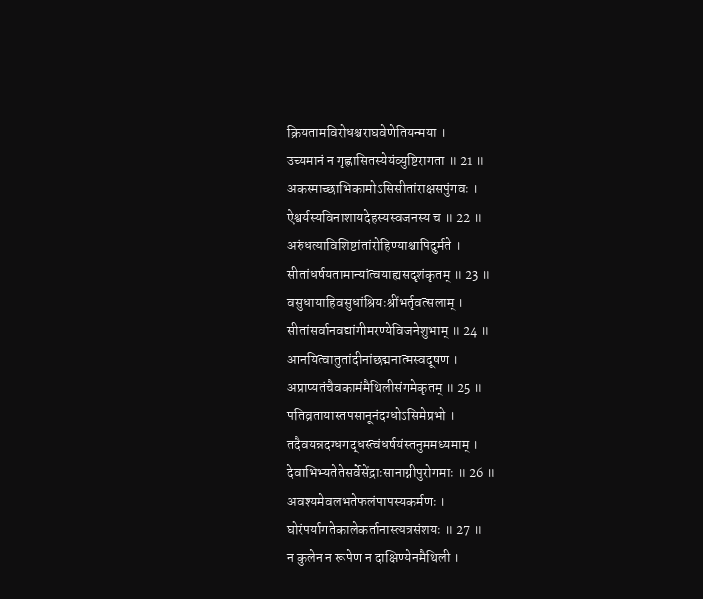क्रियतामविरोधश्चराघवेणेतियन्मया ।
उच्यमानं न गृह्णासितस्येयंव्युष्टिरागता ॥ 21 ॥
अकस्माच्छाभिकामोऽसिसीतांराक्षसपुंगवः ।
ऐश्वर्यस्यविनाशायदेहस्यस्वजनस्य च ॥ 22 ॥
अरुंधत्याविशिष्टांतांरोहिण्याश्चापिदुर्मते ।
सीतांधर्षयतामान्यांत्वयाह्यसदृशंकृतम् ॥ 23 ॥
वसुधायाहिवसुधांश्रियःश्रींभर्तृवत्सलाम् ।
सीतांसर्वानवद्यांगीमरण्येविजनेशुभाम् ॥ 24 ॥
आनयित्वातुतांदीनांछद्मनात्मस्वदूषण ।
अप्राप्यतंचैवकामंमैथिलीसंगमेकृतम् ॥ 25 ॥
पतिव्रतायास्तपसानूनंदग्धोऽसिमेप्रभो ।
तदैवयन्नदग्धगद्धस्त्वंधर्षयंस्तनुममध्यमाम् ।
देवाभिभ्यतेतेसर्वेसेंद्राःसानाग्नीपुरोगमाः ॥ 26 ॥
अवश्यमेवलभतेफलंपापस्यकर्मणः ।
घोरंपर्यागतेकालेकर्तानास्त्यत्रसंशयः ॥ 27 ॥
न कुलेन न रूपेण न दाक्षिण्येनमैथिली ।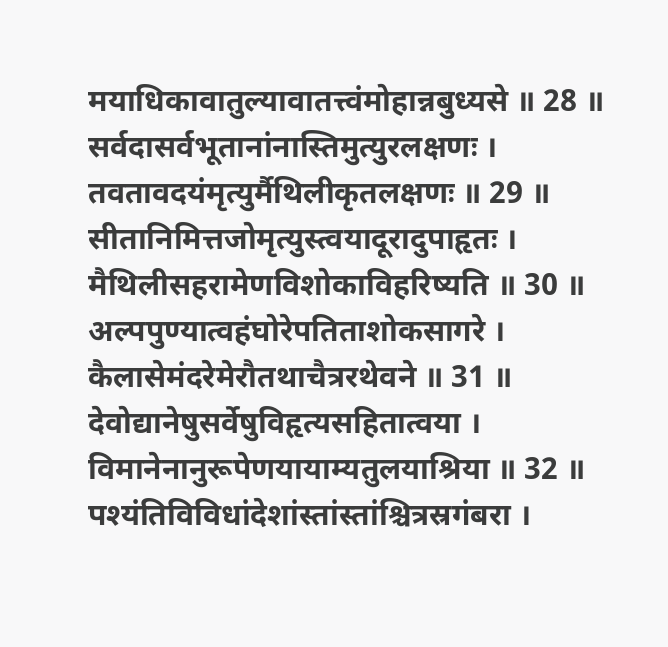मयाधिकावातुल्यावातत्त्वंमोहान्नबुध्यसे ॥ 28 ॥
सर्वदासर्वभूतानांनास्तिमुत्युरलक्षणः ।
तवतावदयंमृत्युर्मैथिलीकृतलक्षणः ॥ 29 ॥
सीतानिमित्तजोमृत्युस्त्वयादूरादुपाहृतः ।
मैथिलीसहरामेणविशोकाविहरिष्यति ॥ 30 ॥
अल्पपुण्यात्वहंघोरेपतिताशोकसागरे ।
कैलासेमंदरेमेरौतथाचैत्ररथेवने ॥ 31 ॥
देवोद्यानेषुसर्वेषुविहृत्यसहितात्वया ।
विमानेनानुरूपेणयायाम्यतुलयाश्रिया ॥ 32 ॥
पश्यंतिविविधांदेशांस्तांस्तांश्चित्रस्रगंबरा ।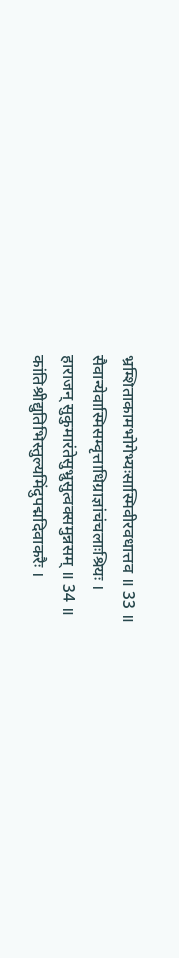भ्रम्शिताकामभोगेभ्यःसास्मिवीरवधात्तव ॥ 33 ॥
सैवान्येवास्मिसम्वृत्ताधिग्राज्ञांचंचलाःश्रियः ।
हाराजन् सुकुमारंतेसुभ्रुसुत्वक्समुन्नसम् ॥ 34 ॥
कांतिश्रीद्युतिभिस्तुल्यमिंदुपद्मदिवाकरैः ।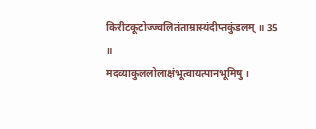किरीटकूटोज्ज्वलितंताम्रास्यंदीप्तकुंडलम् ॥ 35 ॥
मदव्याकुललोलाक्षंभूत्वायत्पानभूमिषु ।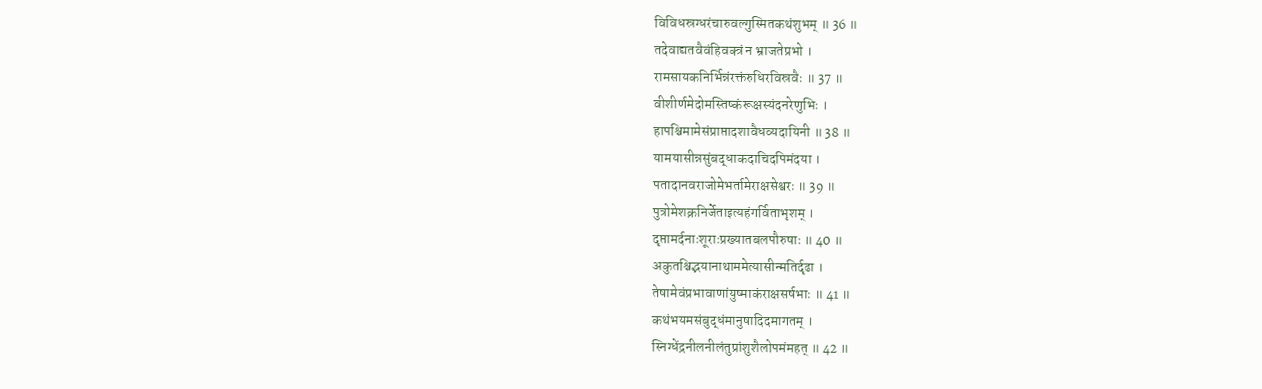विविधस्रग्धरंचारुवल्गुस्मितकथंशुभम् ॥ 36 ॥
तदेवाद्यतवैवंहिवक्त्रं न भ्राजतेप्रभो ।
रामसायकनिर्भिन्नंरक्तंरुधिरविस्रवैः ॥ 37 ॥
वीशीर्णमेदोमस्तिष्कंरूक्षस्यंदनरेणुभिः ।
हापश्चिमामेसंप्राप्तादशावैधव्यदायिनी ॥ 38 ॥
यामयासीन्नसुंबद्धाकदाचिदपिमंदया ।
पतादानवराजोमेभर्तामेराक्षसेश्वरः ॥ 39 ॥
पुत्रोमेशक्रनिर्जेताइत्यहंगर्विताभृशम् ।
दृप्तामर्दनाःशूराःप्रख्यातबलपौरुषाः ॥ 40 ॥
अकुतश्चिद्भयानाथाममेत्यासीन्मतिर्दृढा ।
तेषामेवंप्रभावाणांयुष्माकंराक्षसर्षभाः ॥ 41 ॥
कथंभयमसंबुद्धंमानुषादिदमागतम् ।
स्निग्धेंद्रनीलनीलंतुप्रांशुशैलोपमंमहत् ॥ 42 ॥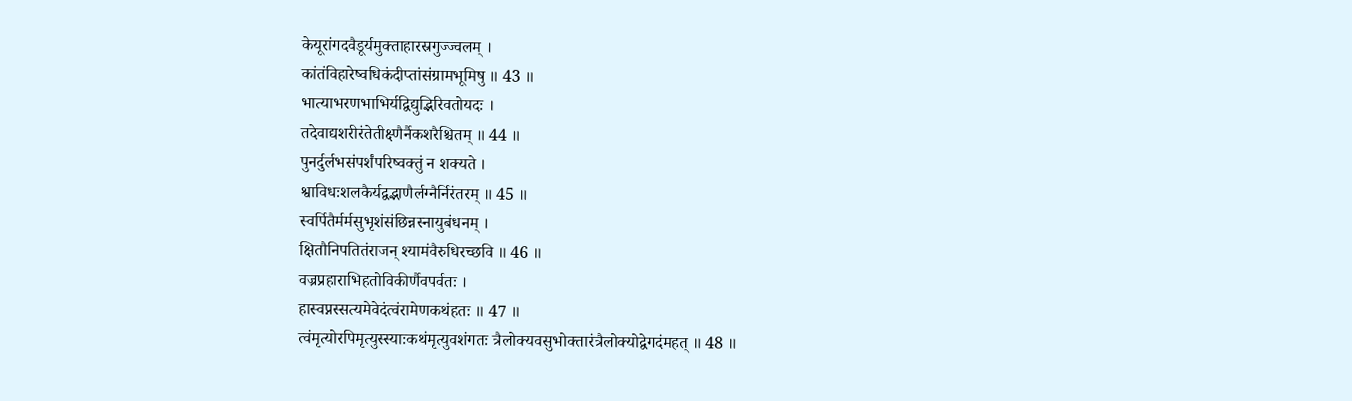केयूरांगदवैडूर्यमुक्ताहारस्रगुज्ज्वलम् ।
कांतंविहारेष्वधिकंदीप्तांसंग्रामभूमिषु ॥ 43 ॥
भात्याभरणभाभिर्यद्विद्युद्भिरिवतोयदः ।
तदेवाद्यशरीरंतेतीक्ष्णैर्नैकशरैश्चितम् ॥ 44 ॥
पुनर्दुर्लभसंपर्शंपरिष्वक्तुं न शक्यते ।
श्वाविधःशलकैर्यद्वद्भाणैर्लग्नैर्निरंतरम् ॥ 45 ॥
स्वर्पितैर्मर्मसुभृशंसंछिन्नस्नायुबंधनम् ।
क्षितौनिपतितंराजन् श्यामंवैरुधिरच्छवि ॥ 46 ॥
वज्रप्रहाराभिहतोविकीर्णैवपर्वतः ।
हास्वप्नस्सत्यमेवेदंत्वंरामेणकथंहतः ॥ 47 ॥
त्वंमृत्योरपिमृत्युस्स्याःकथंमृत्युवशंगतः त्रैलोक्यवसुभोक्तारंत्रैलोक्योद्वेगदंमहत् ॥ 48 ॥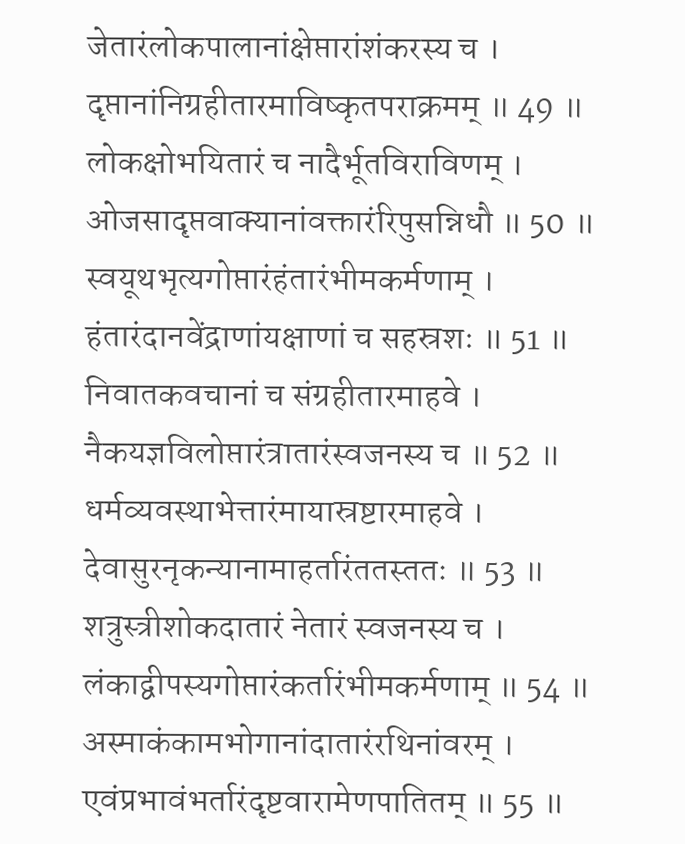जेतारंलोकपालानांक्षेप्तारांशंकरस्य च ।
दृप्तानांनिग्रहीतारमाविष्कृतपराक्रमम् ॥ 49 ॥
लोकक्षोभयितारं च नादैर्भूतविराविणम् ।
ओजसादृप्तवाक्यानांवक्तारंरिपुसन्निधौ ॥ 50 ॥
स्वयूथभृत्यगोप्तारंहंतारंभीमकर्मणाम् ।
हंतारंदानवेंद्राणांयक्षाणां च सहस्रशः ॥ 51 ॥
निवातकवचानां च संग्रहीतारमाहवे ।
नैकयज्ञविलोप्तारंत्रातारंस्वजनस्य च ॥ 52 ॥
धर्मव्यवस्थाभेत्तारंमायास्रष्टारमाहवे ।
देवासुरनृकन्यानामाहर्तारंततस्ततः ॥ 53 ॥
शत्रुस्त्रीशोकदातारं नेतारं स्वजनस्य च ।
लंकाद्वीपस्यगोप्तारंकर्तारंभीमकर्मणाम् ॥ 54 ॥
अस्माकंकामभोगानांदातारंरथिनांवरम् ।
एवंप्रभावंभर्तारंदृष्टवारामेणपातितम् ॥ 55 ॥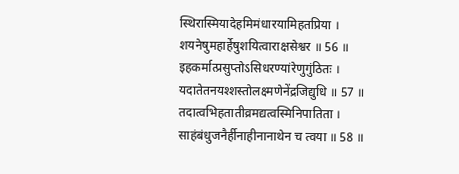स्थिरास्मियादेहमिमंधारयामिहतप्रिया ।
शयनेषुमहार्हेषुशयित्वाराक्षसेश्वर ॥ 56 ॥
इहकर्मात्प्रसुप्तोऽसिधरण्यांरेणुगुंठितः ।
यदातेतनयश्शस्तोलक्ष्मणेनेंद्रजिद्युधि ॥ 57 ॥
तदात्वभिहतातीव्रमद्यत्वस्मिनिपातिता ।
साहंबंधुजनैर्हीनाहीनानाथेन च त्वया ॥ 58 ॥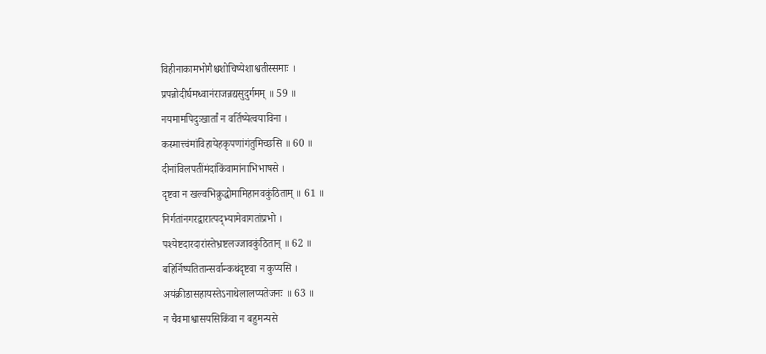विहीनाकामभोगैश्चशोचिष्येशाश्वतीस्समाः ।
प्रपन्नोदीर्घमध्वानंराजन्नद्यसुदुर्गमम् ॥ 59 ॥
नयमामपिदुःखार्तां न वर्तिष्येत्वयाविना ।
कस्मात्त्वंमांविहायेहकृपणांगंतुमिच्छसि ॥ 60 ॥
दीनांविलपतींमंदांकिंवामांनाभिभाषसे ।
दृष्टवा न खल्वभिक्रुद्धोमामिहानवकुंठिताम् ॥ 61 ॥
निर्गतांनगरद्वारात्पद्भ्यामेवागतांप्रभो ।
पश्येष्टदारदारांस्तेभ्रष्टलज्जावकुंठितान् ॥ 62 ॥
बहिर्निष्पतितान्सर्वान्कथंदृष्टवा न कुप्यसि ।
अयंक्रीडासहायस्तेऽनाथेलालप्यतेजनः ॥ 63 ॥
न चैवमाश्वासयसिकिंवा न बहुमन्यसे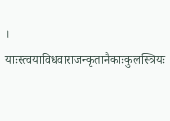।
याःस्त्वयाविधवाराजन्कृतानैकाःकुलस्त्रियः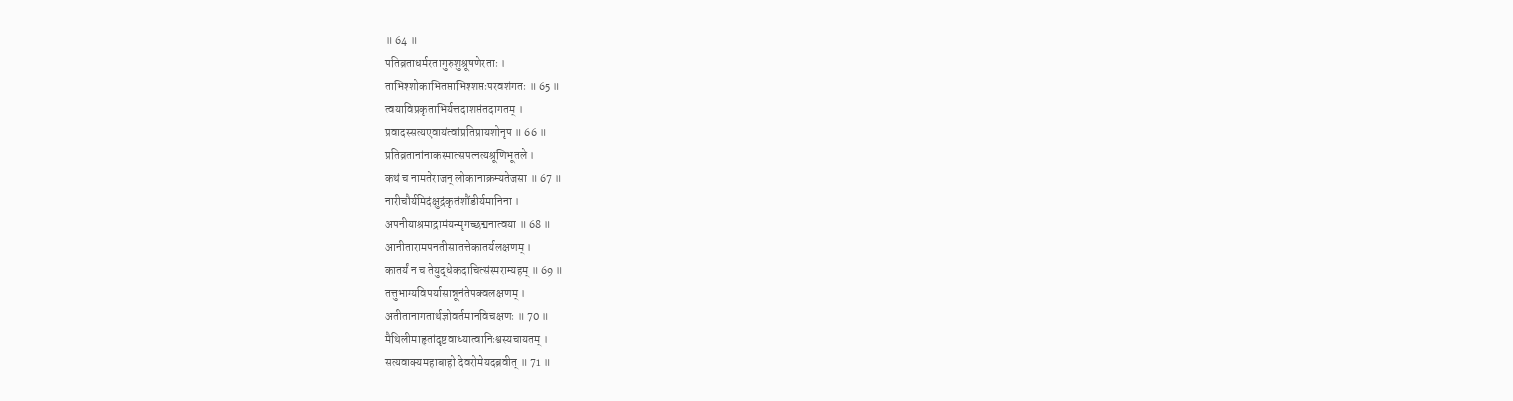॥ 64 ॥
पतिव्रताधर्मरतागुरुशुश्रूषणेरताः ।
ताभिश्शोकाभितप्ताभिश्शप्तःपरवशंगतः ॥ 65 ॥
त्वयाविप्रकृताभिर्यत्तदाशप्तंतदागतम् ।
प्रवादस्सत्यएवायंत्वांप्रतिप्रायशोनृप ॥ 66 ॥
प्रतिव्रतानांनाकस्मात्सपत्नत्यश्रूणिभूतले ।
कथं च नामतेराजन् लोकानाक्रम्यतेजसा ॥ 67 ॥
नारीचौर्यमिदंक्षुद्रंकृतंशौंडीर्यमानिना ।
अपनीयाश्रमाद्रामंयन्मृगच्छद्मनात्वया ॥ 68 ॥
आनीतारामपनतीसातत्तेकातर्यलक्षणम् ।
कातर्यं न च तेयुद्धेकदाचित्संस्मराम्यहम् ॥ 69 ॥
तत्तुभाग्यविपर्यासान्नूनंतेपक्वलक्षणम् ।
अतीतानागतार्थज्ञोवर्तमानविचक्षणः ॥ 70 ॥
मैथिलीमाहृतांदृष्टवाध्यात्वानिःश्वस्यचायतम् ।
सत्यवाक्यमहाबाहो देवरोमेयदब्रवीत् ॥ 71 ॥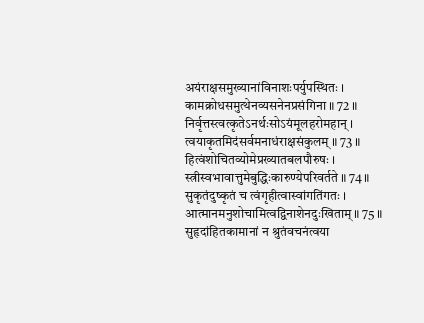अयंराक्षसमुख्यानांविनाशःपर्युपस्थितः ।
कामक्रोधसमुत्थेनव्यसनेनप्रसंगिना ॥ 72 ॥
निर्वृत्तस्त्वत्कृतेऽनर्थःसोऽयंमूलहरोमहान् ।
त्वयाकृतमिदंसर्वमनाधंराक्षसंकुलम् ॥ 73 ॥
हित्वंशोचितव्योमेप्रख्यातबलपौरुषः ।
स्त्रीस्वभावात्तुमेबुद्धिःकारुण्येपरिवर्तते ॥ 74 ॥
सुकृतंदुष्कृतं च त्वंगृहीत्वास्वांगतिंगतः ।
आत्मानमनुशोचामित्वद्विनाशेनदुःखिताम् ॥ 75 ॥
सुहृदांहितकामानां न श्रुतंवचनंत्वया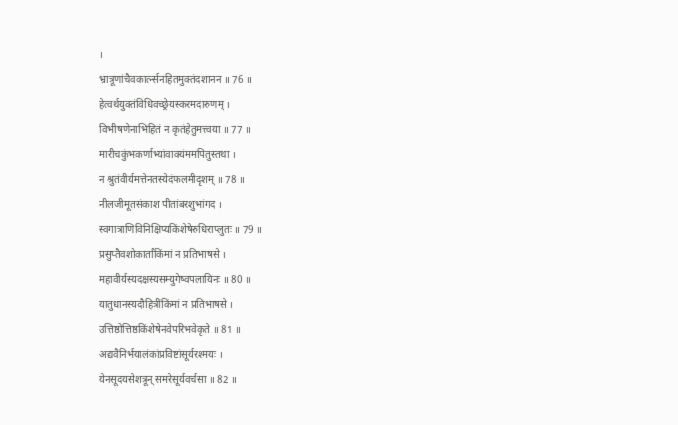।
भ्रात्रूणांचैवकार्त्न्सनहितमुक्तंदशानन ॥ 76 ॥
हेत्वर्थयुक्तंविधिवच्छ्रेयस्करमदारुणम् ।
विभीषणेनाभिहितं न कृतंहेतुमत्त्वया ॥ 77 ॥
मारीचकुंभकर्णाभ्यांवाक्यंममपितुस्तथा ।
न श्रुतंवीर्यमत्तेनतस्येदंफलमीदृशम् ॥ 78 ॥
नीलजीमूतसंकाश पीतांबरशुभांगद ।
स्वगात्राणिविनिक्षिप्यकिंशेषेरुधिराप्लुतः ॥ 79 ॥
प्रसुप्तैवशोकार्तांकिंमां न प्रतिभाषसे ।
महावीर्यस्यदक्षस्यसम्युगेष्वपलायिनः ॥ 80 ॥
यातुधानस्यदौहित्रींकिंमां न प्रतिभाषसे ।
उत्तिष्ठोत्तिष्ठकिंशेषेनवेपरिभवेकृते ॥ 81 ॥
अद्यवैनिर्भयालंकांप्रविष्टांसूर्यरश्मयः ।
येनसूदयसेशत्रून् समरेसूर्यवर्चसा ॥ 82 ॥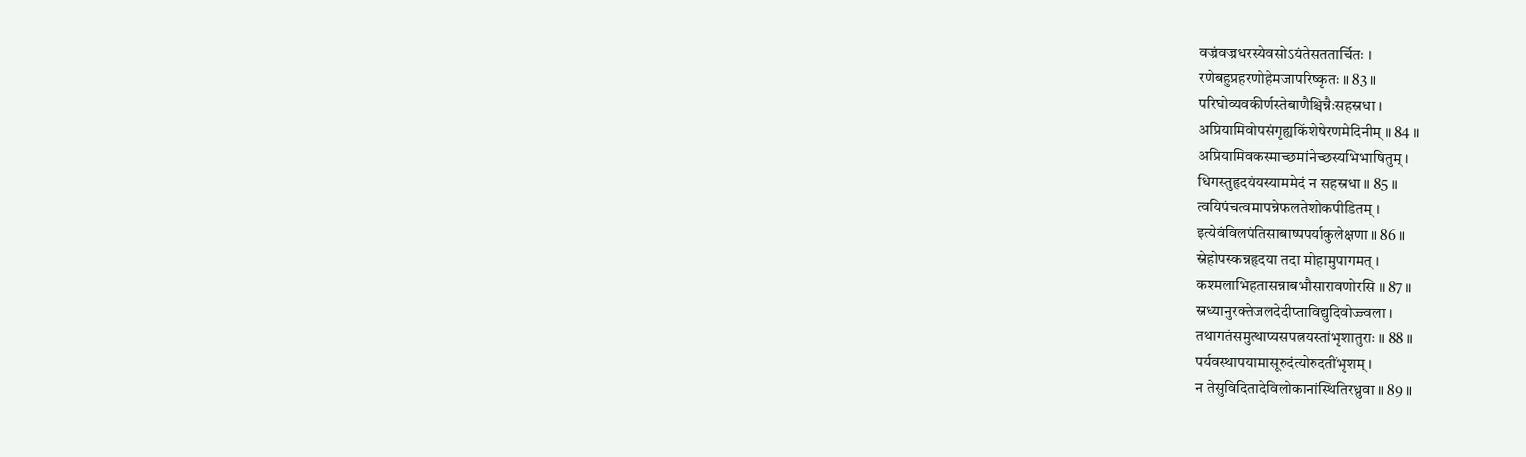वज्रंवज्रधरस्येवसोऽयंतेसततार्चितः ।
रणेबहुप्रहरणोहेमजापरिष्कृतः ॥ 83 ॥
परिघोव्यवकीर्णस्तेबाणैश्चिन्नैःसहस्रधा ।
अप्रियामिवोपसंगृह्यकिंशेषेरणमेदिनीम् ॥ 84 ॥
अप्रियामिवकस्माच्छमांनेच्छस्यभिभाषितुम् ।
धिगस्तुहृदयंयस्याममेदं न सहस्रधा ॥ 85 ॥
त्वयिपंचत्वमापन्नेफलतेशोकपीडितम् ।
इत्येवंविलपंतिसाबाष्पपर्याकुलेक्षणा ॥ 86 ॥
स्नेहोपस्कन्नहृदया तदा मोहामुपागमत् ।
कश्मलाभिहतासन्नाबभौसारावणोरसि ॥ 87 ॥
स्नध्यानुरक्तेजलदेदीप्ताविद्युदिवोज्ज्वला ।
तथागतंसमुत्थाप्यसपत्नयस्तांभृशातुराः ॥ 88 ॥
पर्यवस्थापयामासूरुदंत्योरुदतींभृशम् ।
न तेसुविदितादेविलोकानांस्थितिरध्रुवा ॥ 89 ॥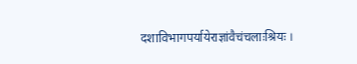दशाविभागपर्यायेराज्ञांवैचंचलाःश्रियः ।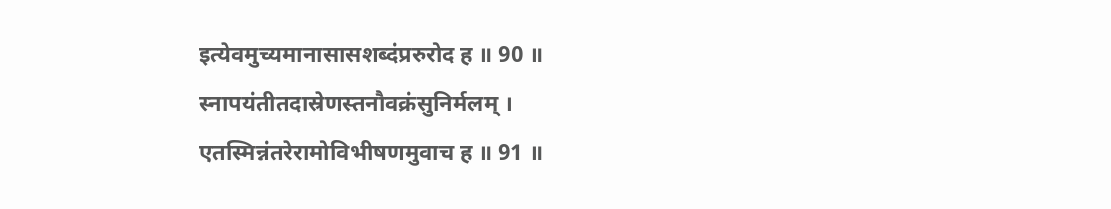इत्येवमुच्यमानासासशब्दंप्ररुरोद ह ॥ 90 ॥
स्नापयंतीतदास्रेणस्तनौवक्रंसुनिर्मलम् ।
एतस्मिन्नंतरेरामोविभीषणमुवाच ह ॥ 91 ॥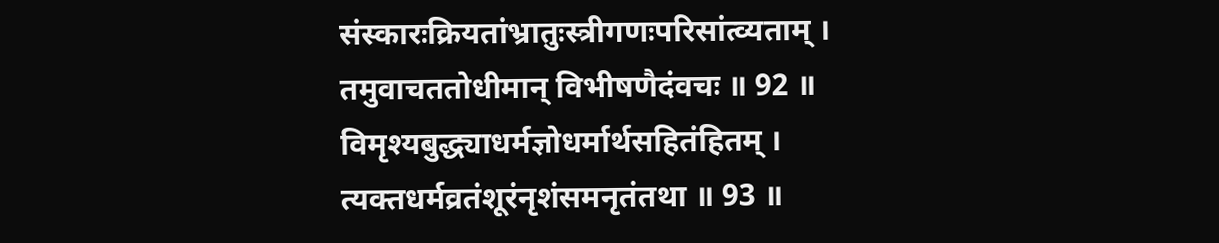संस्कारःक्रियतांभ्रातुःस्त्रीगणःपरिसांत्व्यताम् ।
तमुवाचततोधीमान् विभीषणैदंवचः ॥ 92 ॥
विमृश्यबुद्ध्याधर्मज्ञोधर्मार्थसहितंहितम् ।
त्यक्तधर्मव्रतंशूरंनृशंसमनृतंतथा ॥ 93 ॥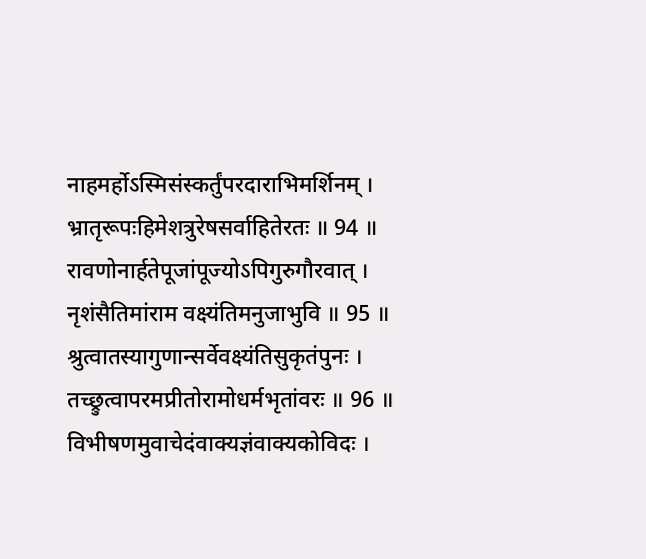नाहमर्होऽस्मिसंस्कर्तुंपरदाराभिमर्शिनम् ।
भ्रातृरूपःहिमेशत्रुरेषसर्वाहितेरतः ॥ 94 ॥
रावणोनार्हतेपूजांपूज्योऽपिगुरुगौरवात् ।
नृशंसैतिमांराम वक्ष्यंतिमनुजाभुवि ॥ 95 ॥
श्रुत्वातस्यागुणान्सर्वेवक्ष्यंतिसुकृतंपुनः ।
तच्छ्रुत्वापरमप्रीतोरामोधर्मभृतांवरः ॥ 96 ॥
विभीषणमुवाचेदंवाक्यज्ञंवाक्यकोविदः ।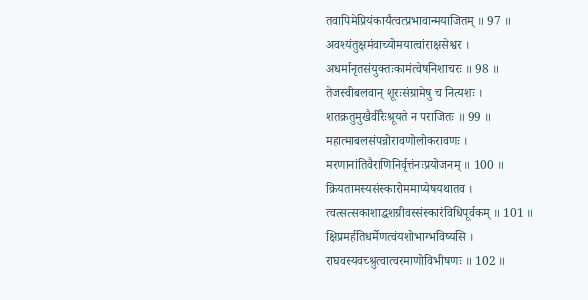तवापिमेप्रियंकार्यंत्वत्प्रभावान्मयाजितम् ॥ 97 ॥
अवश्यंतुक्षमंवाच्योमयात्वांराक्षसेश्वर ।
अधर्मानृतसंयुक्तःकामंत्वेषनिशाचरः ॥ 98 ॥
तेजस्वीबलवान् शूरःसंग्रामेषु च नित्यशः ।
शतक्रतुमुखैर्वीरैःश्रूयते न पराजितः ॥ 99 ॥
महात्माबलसंपन्नोरावणोलोकरावणः ।
मरणानांतिवैराणिनिर्वृत्तंनःप्रयोजनम् ॥ 100 ॥
क्रियतामस्यसंस्कारोममाप्येषयथातव ।
त्वत्सत्सकाशाद्धशग्रीवस्संस्कारंविधिपूर्वकम् ॥ 101 ॥
क्षिप्रमर्हतिधर्मेणत्वंयशोभाग्भविष्यसि ।
राघवस्यवच्श्रुत्वात्वरमाणोविभीषणः ॥ 102 ॥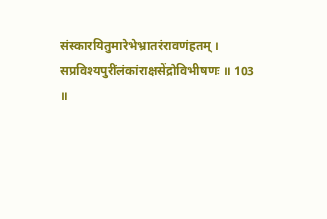संस्कारयितुमारेभेभ्रातरंरावणंहतम् ।
सप्रविश्यपुरींलंकांराक्षसेंद्रोविभीषणः ॥ 103 ॥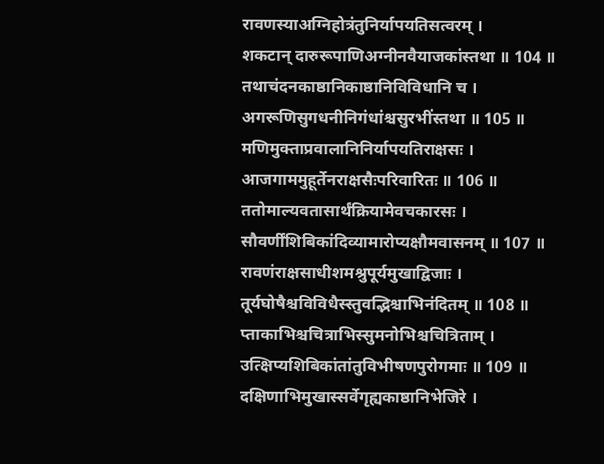रावणस्याअग्निहोत्रंतुनिर्यापयतिसत्वरम् ।
शकटान् दारुरूपाणिअग्नीनवैयाजकांस्तथा ॥ 104 ॥
तथाचंदनकाष्ठानिकाष्ठानिविविधानि च ।
अगरूणिसुगधनीनिगंधांश्चसुरभींस्तथा ॥ 105 ॥
मणिमुक्ताप्रवालानिनिर्यापयतिराक्षसः ।
आजगाममुहूर्तेनराक्षसैःपरिवारितः ॥ 106 ॥
ततोमाल्यवतासार्थंक्रियामेवचकारसः ।
सौवर्णींशिबिकांदिव्यामारोप्यक्षौमवासनम् ॥ 107 ॥
रावणंराक्षसाधीशमश्रुपूर्यमुखाद्विजाः ।
तूर्यघोषैश्चविविधैस्स्तुवद्भिश्चाभिनंदितम् ॥ 108 ॥
प्ताकाभिश्चचित्राभिस्सुमनोभिश्चचित्रिताम् ।
उत्क्षिप्यशिबिकांतांतुविभीषणपुरोगमाः ॥ 109 ॥
दक्षिणाभिमुखास्सर्वेगृह्यकाष्ठानिभेजिरे ।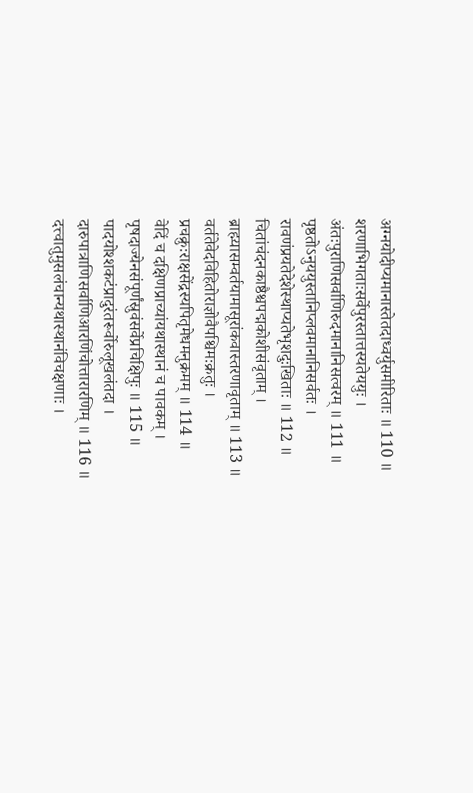अग्नयोदीप्यमानास्तेतदाध्वर्युसमीरिताः ॥ 110 ॥
शरणाभिगताःसर्वेपुरस्तात्तस्यतेययुः ।
अंतःपुराणिसर्वाणिरुदमानानिसत्वरम् ॥ 111 ॥
पृष्ठतोऽनुययुस्तानिप्लवमानानिसर्वतः ।
रावणंप्रयतेदेशेस्थाप्यतेभृशदुःखिताः ॥ 112 ॥
चितांचंदनकाष्ठैश्चपद्मकोशीसंवृताम् ।
ब्राह्म्यासम्वर्तयामासूरांकवास्तरणावृताम् ॥ 113 ॥
वर्ततेवेदविहितोराज्ञोवैपश्चिमःक्रतुः ।
प्रचक्रुःराक्षसेंद्रस्यपितृमेधमनुक्रमम् ॥ 114 ॥
वेदिं च दक्षिणप्राच्यांयथास्थानं च पावकम् ।
पृषदाज्येनसंपूर्णंस्रुवंसर्वेप्रचिक्षिपुः ॥ 115 ॥
पादयोश्शकटंप्रादुरंतरूर्वोरुलूखलंतदा ।
दारुपात्राणिसर्वाणिआरणिंचोत्तारारणिम् ॥ 116 ॥
दत्त्वातुमुसलंचान्यथास्थानंविचक्षणाः ।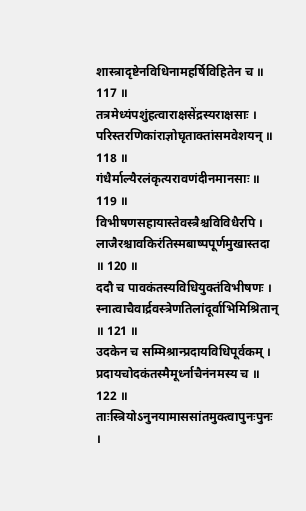शास्त्रादृष्टेनविधिनामहर्षिविहितेन च ॥ 117 ॥
तत्रमेध्यंपशुंहत्वाराक्षसेंद्रस्यराक्षसाः ।
परिस्तरणिकांराज्ञोघृताक्तांसमवेशयन् ॥ 118 ॥
गंधैर्माल्यैरलंकृत्यरावणंदीनमानसाः ॥ 119 ॥
विभीषणसहायास्तेवस्त्रैश्चविविधैरपि ।
लाजैरश्चावकिरंतिस्मबाष्पपूर्णमुखास्तदा ॥ 120 ॥
ददौ च पावकंतस्यविधियुक्तंविभीषणः ।
स्नात्वाचैवार्द्रवस्त्रेणतिलांदूर्वाभिमिश्रितान् ॥ 121 ॥
उदकेन च सम्मिश्रान्प्रदायविधिपूर्वकम् ।
प्रदायचोदकंतस्मैमूर्ध्नाचैनंनमस्य च ॥ 122 ॥
ताःस्त्रियोऽनुनयामाससांतमुक्त्वापुनःपुनः ।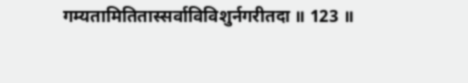गम्यतामितितास्सर्वाविविशुर्नगरीतदा ॥ 123 ॥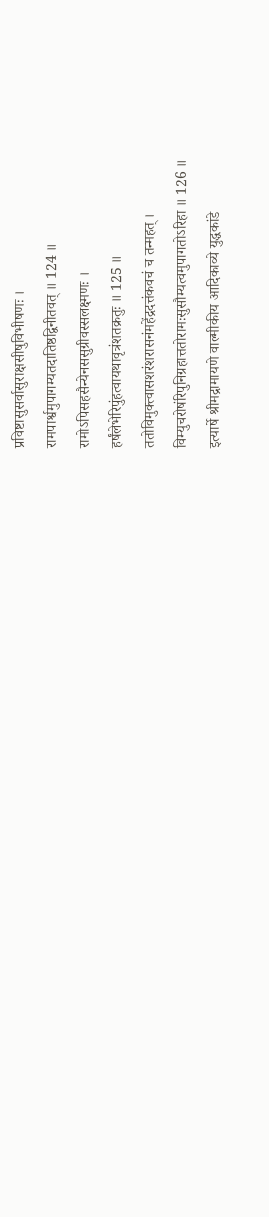प्रविष्टासुसर्वासुराक्षसीषुविभीषणः ।
रामपार्श्वमुपागम्यतदातिष्ठद्विनीतवत् ॥ 124 ॥
रामोऽपिसहसैन्येनससुग्रीवस्सलक्ष्मणः ।
हर्षंलेभेरिपुंहत्वायथावृत्रंशतक्रतुः ॥ 125 ॥
ततोविमुक्त्वासशरंशरासनंमहेंद्रदत्तंकवचं च तन्महत् ।
विम्युचरोषंरिपुनिग्रहात्ततोरामःसुसौम्यत्वमुपागतोऽरिहा ॥ 126 ॥
इत्यार्षे श्रीमद्रामायणे वाल्मीकीय आदिकाव्ये युद्धकांडे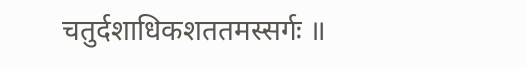चतुर्दशाधिकशततमस्सर्गः ॥